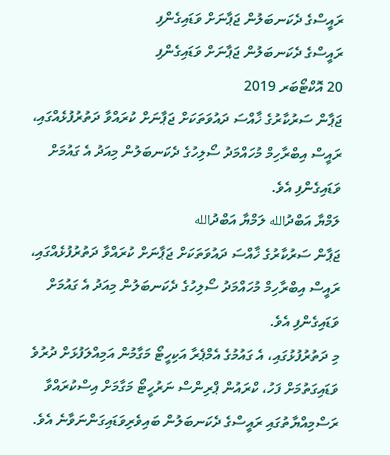ރައީސްގެ ދެކަނބަލުން ޖަޕާނަށް ވަޑައިގެންފި
ރައީސްގެ ދެކަނބަލުން ޖަޕާނަށް ވަޑައިގެންފި
20 އޮކްޓޯބަރ 2019
ޖަޕާން ސަރުކާރުގެ ޚާއްސަ ދައުވަތަކަށް ޖަޕާނަށް ކުރައްވާ ދަތުރުފުޅެއްގައި، ރައީސް އިބްރާހިމް މުހައްމަދު ސޯލިހުގެ ދެކަނބަލުން މިއަދު އެ ގައުމަށް ވަޑައިގެންފި އެވެ.
ލަމްޔާ އަބްދުالله ލަމްޔާ އަބްދުالله
ޖަޕާން ސަރުކާރުގެ ޚާއްސަ ދައުވަތަކަށް ޖަޕާނަށް ކުރައްވާ ދަތުރުފުޅެއްގައި، ރައީސް އިބްރާހިމް މުހައްމަދު ސޯލިހުގެ ދެކަނބަލުން މިއަދު އެ ގައުމަށް ވަޑައިގެންފި އެވެ.
މި ދަތުރުފުޅުގައި، އެ ގައުމުގެ އެމްޕެރާ އަކިހީޓޯ މަގާމުން އަމިއްލަފުޅަށް ދުރުވެ ވަޑައިގަތުމަށް ފަހު، ކްރައުން ޕްރިންސް ނަރުހީޓޯ މަގާމަށް އިސްކުރައްވާ ރަސްމިއްޔާތުގައި ރައީސްގެ ދެކަނބަލުން ބައިވެރިވަޑައިގަންނަވާނެ އެވެ.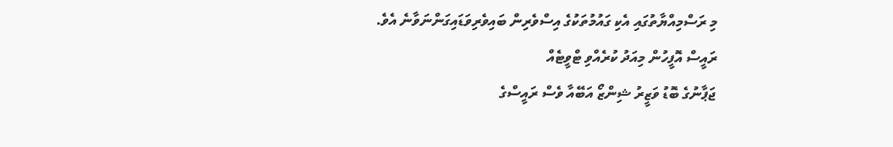މި ރަސްމިއްޔާތުގައި އެކި ގައުމުތަކުގެ އިސްވެރިން ބައިވެރިވަޑައިގަންނަވާނެ އެވެ.
ރައީސް އޮފީހުން މިއަދު ކުރެއްވި ޓްވީޓެއް
ޖަޕާނުގެ ބޮޑު ވަޒީރު ޝިންޒޯ އަބޭއާ ވެސް ރައީސްގެ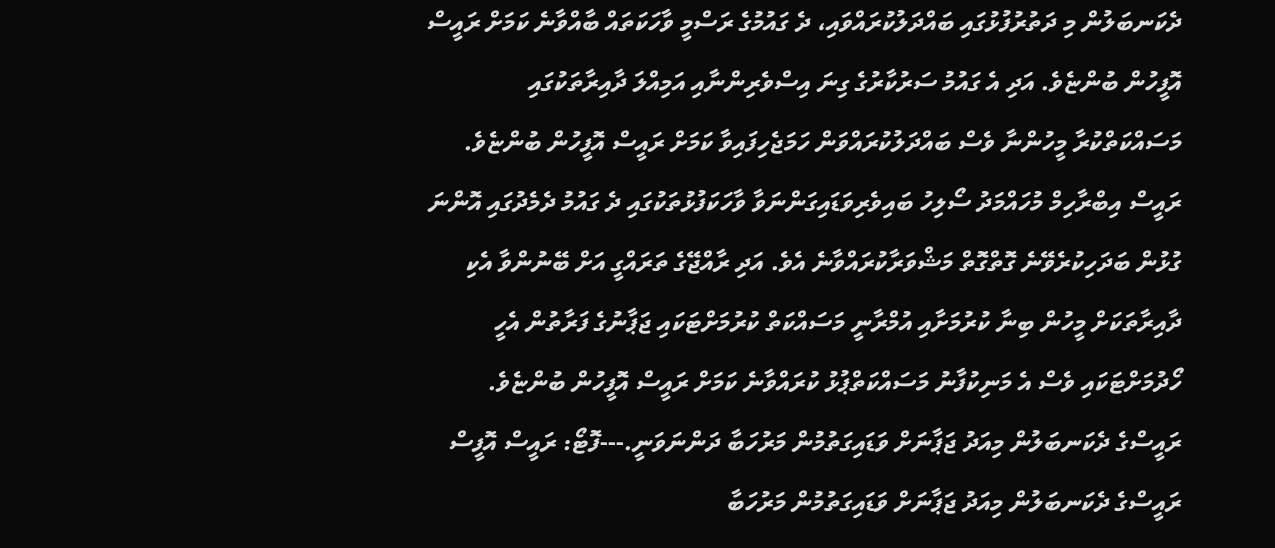ދެކަނބަލުން މި ދަތުރުފުޅުގައި ބައްދަލުކުރައްވައި، ދެ ގައުމުގެ ރަސްމީ ވާހަކަތައް ބާއްވާނެ ކަމަށް ރައީސް އޮފީހުން ބުންޏެވެ. އަދި އެ ގައުމު ސަރުކާރުގެ ގިނަ އިސްވެރިންނާއި އަމިއްލަ ދާއިރާތަކުގައި މަސައްކަތްކުރާ މީހުންނާ ވެސް ބައްދަލުކުރައްވަން ހަމަޖެހިފައިވާ ކަމަށް ރައީސް އޮފީހުން ބުންޏެވެ.
ރައީސް އިބްރާހިމް މުހައްމަދު ސޯލިހު ބައިވެރިވަޑައިގަންނަވާ ވާހަކަފުޅުތަކުގައި ދެ ގައުމު ދެމެދުގައި އޮންނަ ގުޅުން ބަދަހިކުރެވޭނެ ގޮތްގޮތް މަޝްވަރާކުރައްވާނެ އެވެ. އަދި ރާއްޖޭގެ ތަރައްގީ އަށް ބޭނުންވާ އެކި ދާއިރާތަކަށް މީހުން ބިނާ ކުރުމަށާއި އުމްރާނީ މަސައްކަތް ކުރުމަށްޓަކައި ޖަޕާނުގެ ފަރާތުން އެހީ ހޯދުމަށްޓަކައި ވެސް އެ މަނިކުފާނު މަސައްކަތްޕުޅު ކުރައްވާނެ ކަމަށް ރައީސް އޮފީހުން ބުންޏެވެ.
ރައީސްގެ ދެކަނބަލުން މިއަދު ޖަޕާނަށް ވަޑައިގަތުމުން މަރުހަބާ ދަންނަވަނީ.---ފޮޓޯ: ރައީސް އޮފީސް
ރައީސްގެ ދެކަނބަލުން މިއަދު ޖަޕާނަށް ވަޑައިގަތުމުން މަރުހަބާ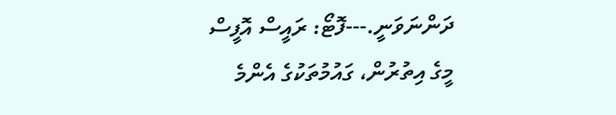ދަންނަވަނީ.---ފޮޓޯ: ރައީސް އޮފީސް
މީގެ އިތުރުން، ގައުމުތަކުގެ އެންމެ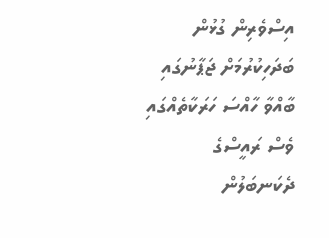އިސްވެރިން ގުޅުން ބަދަހިކުރުމަށް ޖަޕާނުގައި ބާއްވާ ހާއްސަ ހަރަކާތެއްގައި ވެސް ރައީސްގެ ދެކަނބަލުން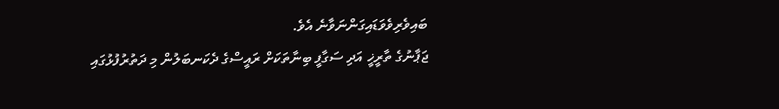ބައިވެރިވެވަޑައިގަންނަވާނެ އެވެ.
ޖަޕާނުގެ ތާރީޚީ އަދި ސަގާފީ ބިނާތަކަށް ރައީސްގެ ދެކަނބަލުން މި ދަތުރުފުޅުގައި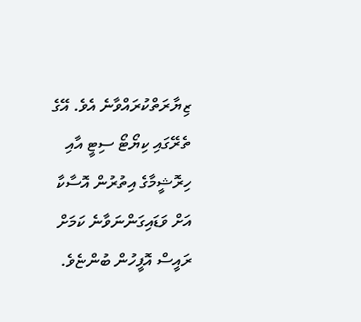ޒިޔާރަތްކުރައްވާނެ އެވެ. އޭގެ ތެރޭގައި ކިޔޯޓޯ ސިޓީ އާއި ހިރޮޝީމާގެ އިތުރުން އޮސާކާ އަށް ވަޑައިގަންނަވާނެ ކަމަށް ރައީސް އޮފީހުން ބުންޏެވެ.